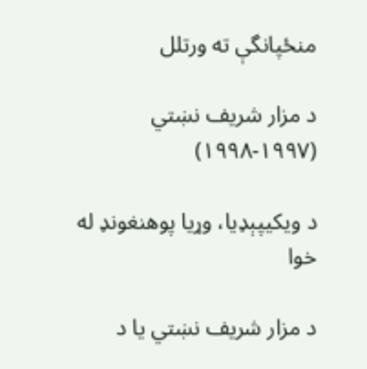منځپانگې ته ورتلل

د مزار شریف نښتي (۱۹۹۷-۱۹۹۸)

د ويکيپېډيا، وړیا پوهنغونډ له خوا

د مزار شریف نښتي یا د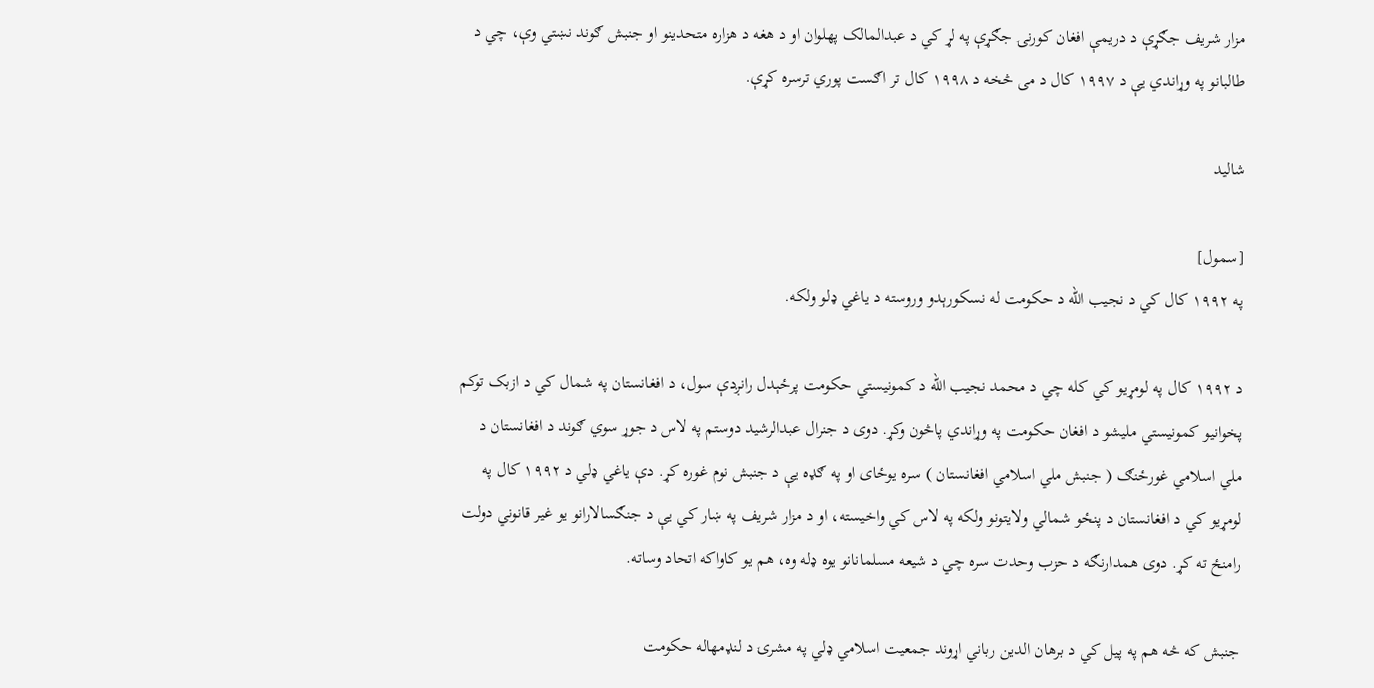مزار شریف جګړې د دریمې افغان کورنۍ جګړې په لړ کي د عبدالمالک پهلوان او د هغه د هزاره متحدینو او جنبش ګوند نښتي وې، چي د طالبانو په وړاندي یې د ۱۹۹۷ کال د می څخه د ۱۹۹۸ کال تر اګست پوري ترسره کړې.

شاليد

[سمول]
په ۱۹۹۲ کال کي د نجیب الله د حکومت له نسکورېدو وروسته د یاغي ډلو ولکه.

د ۱۹۹۲ کال په لومړیو کي کله چي د محمد نجیب الله د کمونیستي حکومت پرځېدل رانږدې سول، د افغانستان په شمال کي د ازبک توکم پخوانیو کمونیستي ملیشو د افغان حکومت په وړاندي پاڅون وکړ. دوی د جنرال عبدالرشید دوستم په لاس د جوړ سوي ګوند د افغانستان د ملي اسلامي غورځنګ ( جنبش ملي اسلامي افغانستان ) سره یوځای او په ګډه یې د جنبش نوم غوره کړ. دې یاغي ډلي د ۱۹۹۲ کال په لومړیو کي د افغانستان د پنځو شمالي ولایتونو ولکه په لاس کي واخیسته، او د مزار شریف په ښار کي یې د جنګسالارانو یو غیر قانوني دولت رامنځ ته کړ. دوی همدارنګه د حزب وحدت سره چي د شیعه مسلمانانو یوه ډله وه، هم یو کاواکه اتحاد وساته.

جنبش که څه هم په پیل کي د برهان الدین رباني اړوند جمعیت اسلامي ډلي په مشرۍ د لنډمهاله حکومت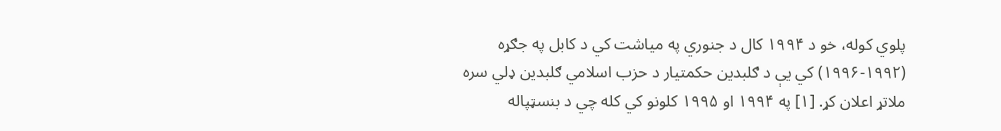پلوي کوله، خو د ۱۹۹۴ کال د جنوري په میاشت کي د کابل په جګړه (۱۹۹۲-۱۹۹۶) کي یې د ګلبدین حکمتیار د حزب اسلامي ګلبدین ډلي سره ملاتړ اعلان کړ. [۱] په ۱۹۹۴ او ۱۹۹۵ کلونو کي کله چي د بنسټپاله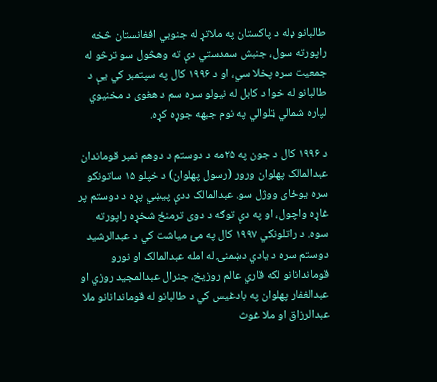طالبانو ډله د پاکستان په ملاتړ له جنوبي افغانستان څخه راپورته سول، جنبش سمدستي دې ته وهڅول سو ترڅو له جمعیت سره پخلا سي، او د ۱۹۹۶ کال په سپتمبر کي یې د طالبانو له خوا د کابل له نیولو سره سم د هغوی د مخنیوي لپاره شمالي ټلوالي په نوم جبهه جوړه کړه.

د ۱۹۹۶ کال د جون په ۲۵مه د دوستم د دوهم نمبر قوماندان عبدالمالک پهلوان ورور (رسول پهلوان) د خپلو ۱۵ ساتونکو سره یوځای ووژل سو. عبدالمالک ددې پیښي پړه د دوستم پر غاړه واچول، او په دې توګه د دوی ترمنځ شخړه راپورته سوه. د راتلونکي ۱۹۹۷ کال په مئ میاشت کي د عبدالرشید دوستم سره د یادي دښمنۍ له امله عبدالمالک او نورو قوماندانانو لکه قاري عالم روزیخ، جنرال عبدالمجید روزي او عبدالغفار پهلوان په بادغیس کي د طالبانو له قوماندانانو ملا عبدالرزاق او ملا غوث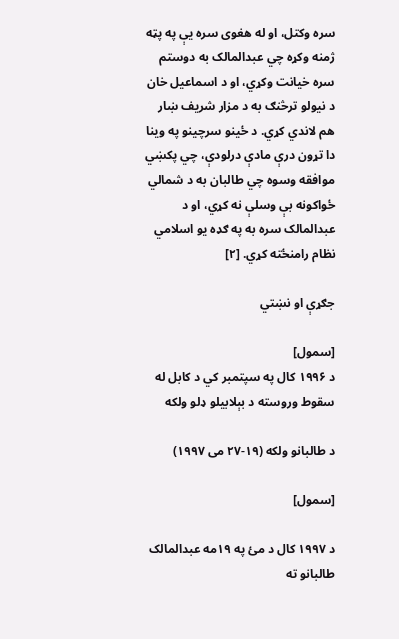سره وکتل، او له هغوی سره یې په پټه ژمنه وکړه چي عبدالمالک به دوستم سره خیانت وکړي، او د اسماعیل خان د نیولو ترڅنګ به د مزار شریف ښار هم لاندي کړي. د ځینو سرچینو په وینا دا تړون درې مادې درلودې، چي پکښي موافقه وسوه چي طالبان به د شمالي ځواکونه بې وسلې نه کړي، او د عبدالمالک سره به په ګډه یو اسلامي نظام رامنځته کړي. [۲]

جګړې او نښتي

[سمول]
د ۱۹۹۶ کال په سپتمبر کي د کابل له سقوط وروسته د بېلابیلو ډلو ولکه

د طالبانو ولکه (۱۹-۲۷ می ۱۹۹۷)

[سمول]

د ۱۹۹۷ کال د مئ په ۱۹مه عبدالمالک طالبانو ته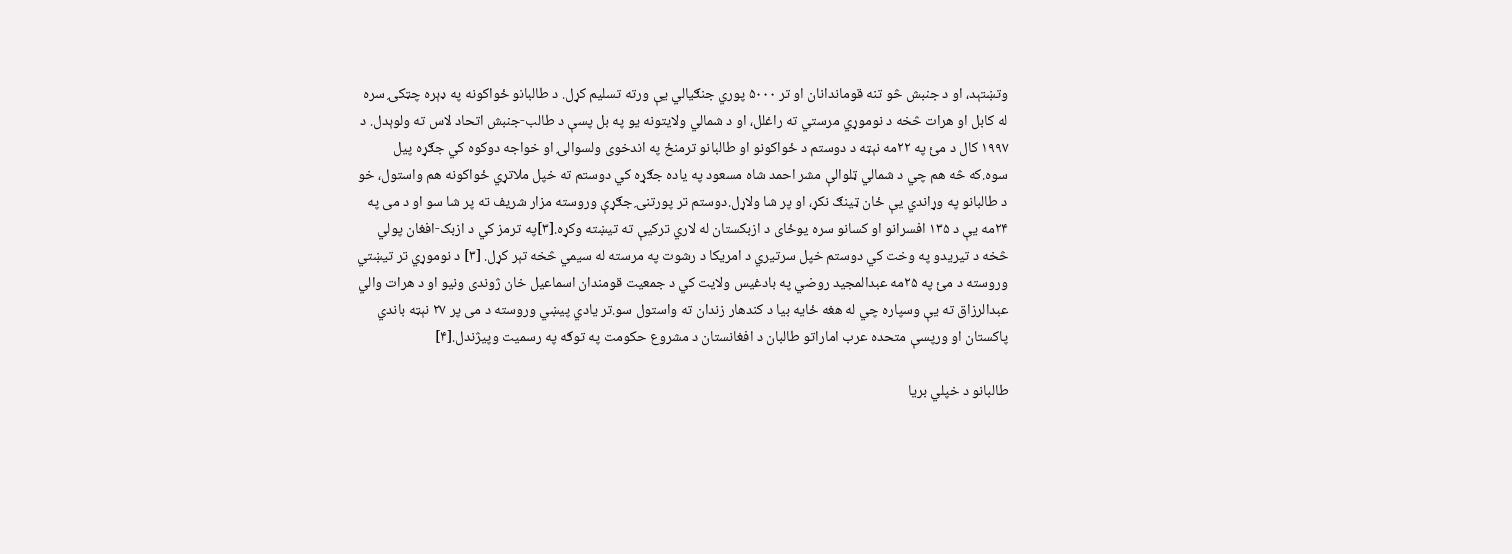وتښتېد، او د جنبش څو تنه قوماندانان او تر ۵۰۰۰ پوري جنګیالي یې ورته تسلیم کړل. د طالبانو ځواکونه په ډېره چټکۍ سره له کابل او هرات څخه د نوموړي مرستي ته راغلل، او د شمالي ولایتونه یو په بل پسې د طالب-جنبش اتحاد لاس ته ولوېدل. د ۱۹۹۷ کال د مئ په ۲۲مه نېټه د دوستم د ځواکونو او طالبانو ترمنځ په اندخوی ولسوالۍ او خواجه دوکوه کي جګړه پیل سوه.که څه هم چي د شمالي ټلوالې مشر احمد شاه مسعود په یاده جګړه کي دوستم ته خپل ملاتړي ځواکونه هم واستول، خو د طالبانو په وړاندي یې ځان ټینګ نکړ، او پر شا ولاړل.دوستم تر پورتنۍ جګړې وروسته مزار شریف ته پر شا سو او د می په ۲۴مه یې د ۱۳۵ افسرانو او کسانو سره یوځای د ازبکستان له لاري ترکیې ته تیښته وکړه.[۳]په ترمز کي د ازبک-افغان پولي څخه د تیریدو په وخت کي دوستم خپل سرتیري د امریکا د رشوت په مرسته له سیمي څخه تېر کړل. [۳] د نوموړي تر تیښتي وروسته د مئ په ۲۵مه عبدالمجید روضي په بادغیس ولایت کي د جمعیت قومندان اسماعیل خان ژوندی ونیو او د هرات والي عبدالرزاق ته یې وسپاره چي له هغه ځایه بیا د کندهار زندان ته واستول سو.تر یادي پیښي وروسته د می پر ۲۷ نېټه باندي پاکستان او ورپسې متحده عرب اماراتو طالبان د افغانستان د مشروع حکومت په توګه په رسمیت وپیژندل.[۴]

طالبانو د خپلي بریا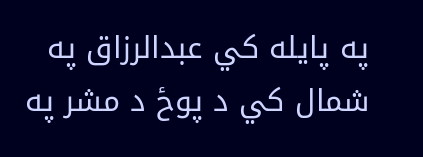په پایله کي عبدالرزاق په شمال کي د پوځ د مشر په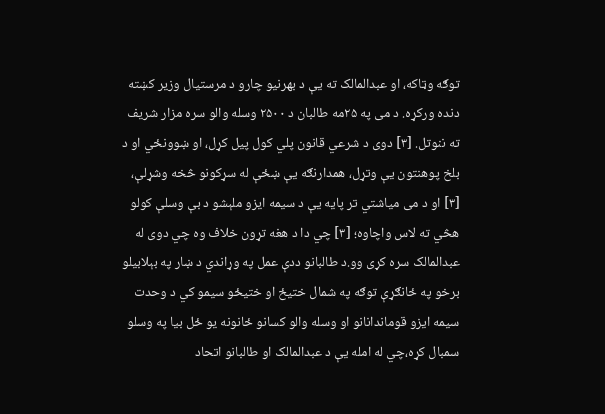توګه وټاکه، او عبدالمالک ته یې د بهرنیو چارو د مرستیال وزیر کښته دنده ورکړه. د می په ۲۵مه طالبان د ۲۵۰۰ وسله والو سره مزار شریف ته ننوتل. [۳] دوی د شرعي قانون پلي کول پیل کړل، او ښوونځي او د بلخ پوهنتون یې وتړل، همدارنګه یې ښځې له سړکونو څخه وشړلې، [۳] او د می میاشتي تر پایه يې د سیمه ایزو ملېشو د بې وسلې کولو هڅي ته لاس واچاوه؛ [۳] چي دا د هغه تړون خلاف وه چي دوی له عبدالمالک سره کړی وو.د طالبانو ددې عمل په وړاندي د ښار په بېلابیلو برخو په ځانګړې توګه په شمال ختیځ او ختیځو سیمو کي د وحدت سیمه ایزو قوماندانانو او وسله والو کسانو ځانونه یو ځل بیا په وسلو سمبال کړه،چي له امله یې د عبدالمالک او طالبانو اتحاد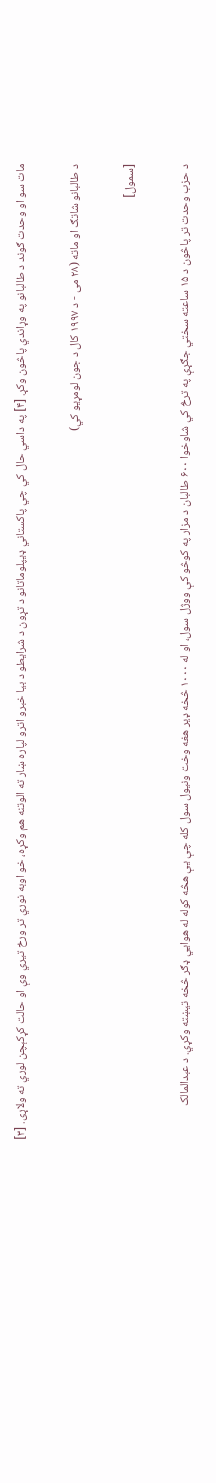مات سو او وحدت ګوند د طالبانو په وړاندي پاڅون وکړ. [۴] په داسي حال کي چي پاکستاني ډیپلوماتانو د تړون د شرایطو د بیا خبرو اترو لپاره ښار ته الوتنه هم وکړه، خو اوبه نوري تر ورخ تیري وې او حالت کړکېچن لوري ته ولاړی. [۳]

د طالبانو شاتګ او ماته (۲۸ می - د ۱۹۹۷ کال د جون لومړیو کي)

[سمول]

د حزب وحدت تر پاڅون د ۱۵ ساعته سختي جګړې په ترڅ کي شاوخوا ۶۰۰ طالبان د مزار په کوڅو کې ووژل سول، او له ۱۰۰۰ څخه ډیر هغه وخت ونیول سول کله چې یې هڅه کوله له هوایي ډګر څخه تیښته وکړي. د عبدالمالک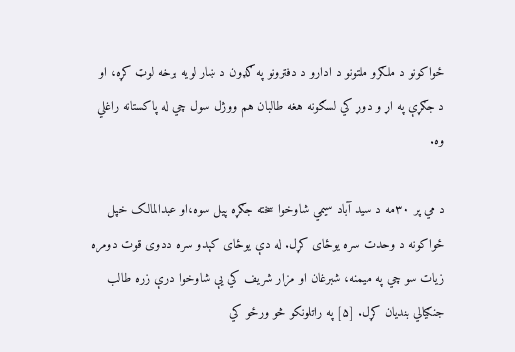ځواکونو د ملګرو ملتونو د ادارو د دفترونو په ګډون د ښار لویه برخه لوټ کړه، او د جګړې په اړ و دوړ کي لسګونه هغه طالبان هم ووژل سول چي له پاکستانه راغلي وه.

د مي پر ۳۰مه د سید آباد سیمي شاوخوا سخته جګړه پیل سوه،او عبدالمالک خپل ځواکونه د وحدت سره یوځای کړل. له دې یوځای کېدو سره ددوی قوت دومره زیات سو چي په میمنه، شبرغان او مزار شریف کي یې شاوخوا درې زره طالب جنګیالي بندیان کړل. [۵] په راتلونکو څو ورځو کي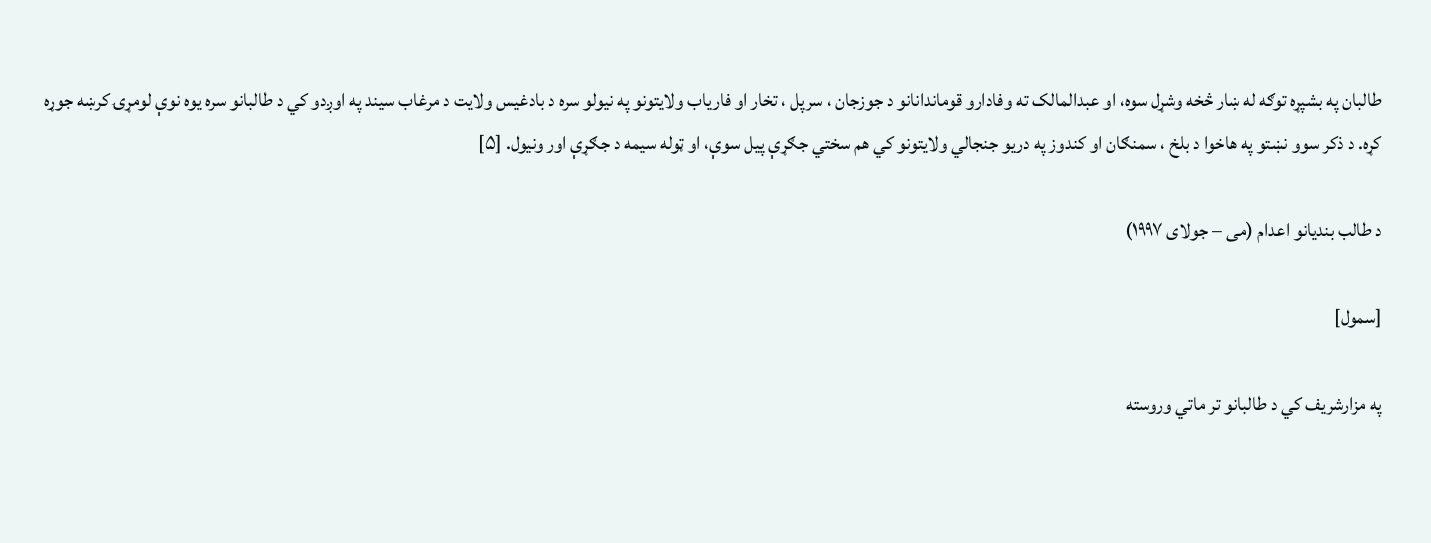طالبان په بشپړه توګه له ښار څخه وشړل سوه، او عبدالمالک ته وفادارو قوماندانانو د جوزجان ، سرپل ، تخار او فاریاب ولایتونو په نیولو سره د بادغیس ولایت د مرغاب سیند په اوږدو کي د طالبانو سره یوه نوې لومړۍ کرښه جوړه کړه. د ذکر سوو نښتو په هاخوا د بلخ ، سمنګان او کندوز په دریو جنجالي ولایتونو کي هم سختي جګړې پیل سوې، او ټوله سیمه د جګړې اور ونیول. [۵]

د طالب بندیانو اعدام (می – جولای ۱۹۹۷)

[سمول]

په مزارشریف کي د طالبانو تر ماتي وروسته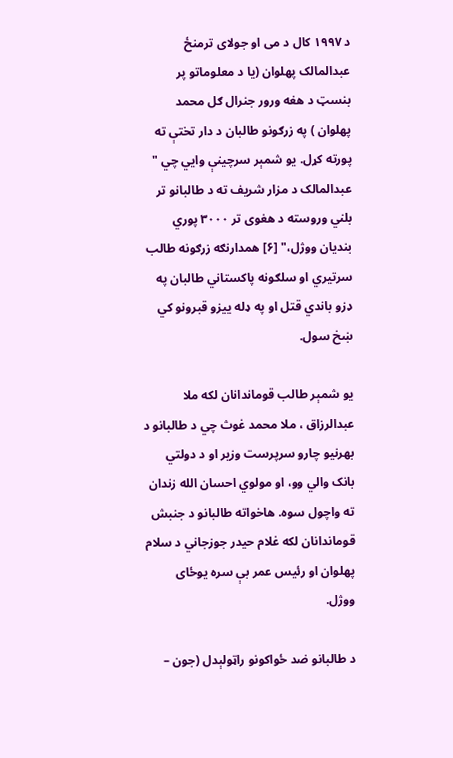د ۱۹۹۷ کال د می او جولای ترمنځ عبدالمالک پهلوان (یا د معلوماتو پر بنسټ د هغه ورور جنرال ګل محمد پهلوان ) په زرګونو طالبان د دار تختې ته پورته کړل. یو شمېر سرچینې وایي چي " عبدالمالک د مزار شریف ته د طالبانو تر بلني وروسته د هغوی تر ۳۰۰۰ پوري بندیان ووژل،" [۶] همدارنګه زرګونه طالب سرتیري او سلګونه پاکستاني طالبان په ډزو باندي قتل او په ډله ییزو قبرونو کي ښخ سول.

یو شمېر طالب قوماندانان لکه ملا عبدالرزاق ، ملا محمد غوث چي د طالبانو د بهرنیو چارو سرپرست وزیر او د دولتي بانک والي وو، او مولوي احسان الله زندان ته واچول سوه. هاخواته طالبانو د جنبش قوماندانان لکه غلام حیدر جوزجاني د سلام پهلوان او رئیس عمر بې سره یوځای ووژل.

د طالبانو ضد ځواکونو راټولېدل (جون –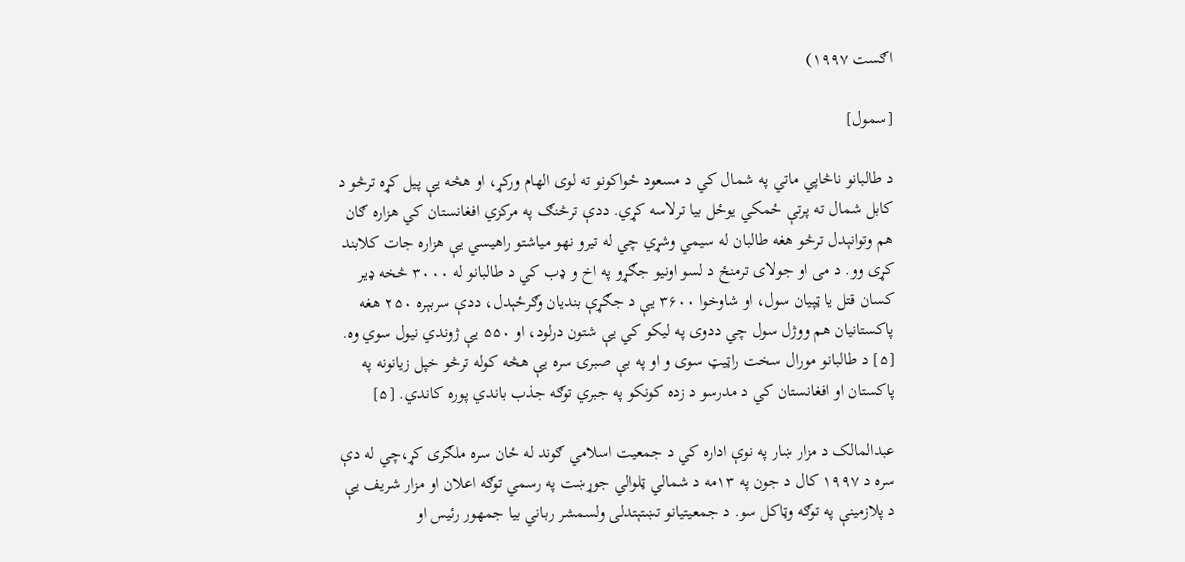اګست ۱۹۹۷)

[سمول]

د طالبانو ناڅاپي ماتي په شمال کي د مسعود ځواکونو ته لوی الهام ورکړ، او هڅه یې پیل کړه ترڅو د کابل شمال ته پرتې ځمکي یوځل بیا ترلاسه کړي. ددې ترڅنګ په مرکزي افغانستان کي هزاره ګان هم وتوانېدل ترڅو هغه طالبان له سیمي وشړي چي له تیرو نهو میاشتو راهیسي یې هزاره جات کلابند کړی وو. د می او جولای ترمنځ د لسو اونیو جګړو په اخ و ډب کي د طالبانو له ۳۰۰۰ څخه ډیر کسان قتل یا ټپیان سول، او شاوخوا ۳۶۰۰ یې د جګړې بندیان وګرځېدل، ددې سربېره ۲۵۰ هغه پاکستانیان هم ووژل سول چي ددوی په لیکو کي یې شتون درلود، او ۵۵۰ یې ژوندي نیول سوي وه. [۵] د طالبانو مورال سخت راټیټ سوی و او په بې صبرۍ سره یې هڅه کوله ترڅو خپل زیانونه په پاکستان او افغانستان کي د مدرسو د زده کونکو په جبري توګه جذب باندي پوره کاندي. [۵]

عبدالمالک د مزار ښار په نوې اداره کي د جمعیت اسلامي ګوند له ځان سره ملګری کړ،چي له دې سره د ۱۹۹۷ کال د جون په ۱۳مه د شمالي ټلوالي جوړښت په رسمي توګه اعلان او مزار شریف یې د پلازمینې په توګه وټاکل سو. د جمعیتیانو تښتېتدلی ولسمشر رباني بیا جمهور رئیس او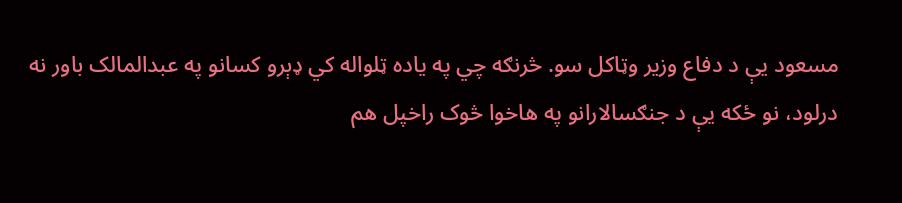مسعود یې د دفاع وزیر وټاکل سو. څرنګه چي په یاده ټلواله کي ډېرو کسانو په عبدالمالک باور نه درلود، نو ځکه یې د جنګسالارانو په هاخوا څوک راخپل هم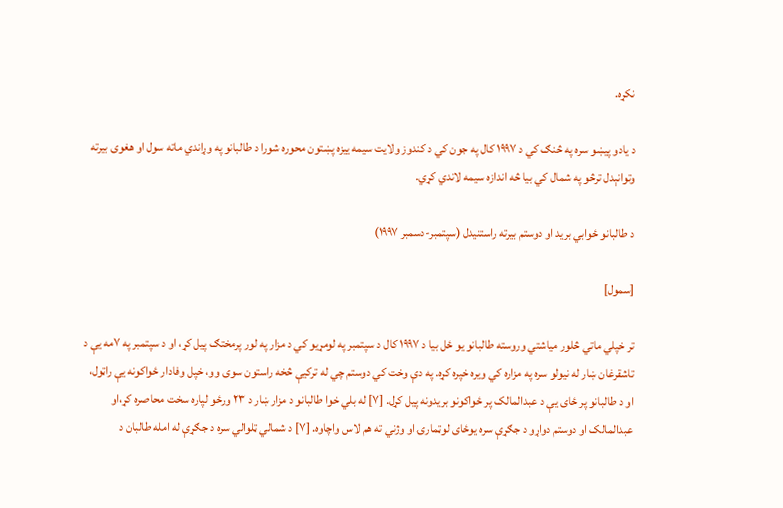نکړه.

د یادو پیښو سره په څنګ کي د ۱۹۹۷ کال په جون کي د کندوز ولایت سیمه ییزه پښتون محوره شورا د طالبانو په وړاندي ماته سول او هغوی بیرته وتوانېدل ترڅو په شمال کي بیا څه اندازه سیمه لاندي کړي.

د طالبانو ځوابي برید او دوستم بیرته راستنیدل (سپتمبر-دسمبر ۱۹۹۷)

[سمول]

تر خپلي ماتي څلور میاشتي وروسته طالبانو یو ځل بیا د ۱۹۹۷ کال د سپتمبر په لومړیو کي د مزار په لور پرمختګ پیل کړ، او د سپتمبر په ۷مه یې د تاشقرغان ښار له نیولو سره په مزاره کي ویره خپره کړه. په دې وخت کي دوستم چي له ترکیې څخه راستون سوی وو، خپل وفادار ځواکونه یې راټول، او د طالبانو پر ځای یې د عبدالمالک پر ځواکونو بریدونه پیل کړل. [۷] له بلي خوا طالبانو د مزار ښار د ۲۳ ورځو لپاره سخت محاصره کړ،او عبدالمالک او دوستم دواړو د جګړې سره یوځای لوټمارۍ او وژني ته هم لاس واچاوه. [۷] د شمالي ټلوالي سره د جګړې له امله طالبان د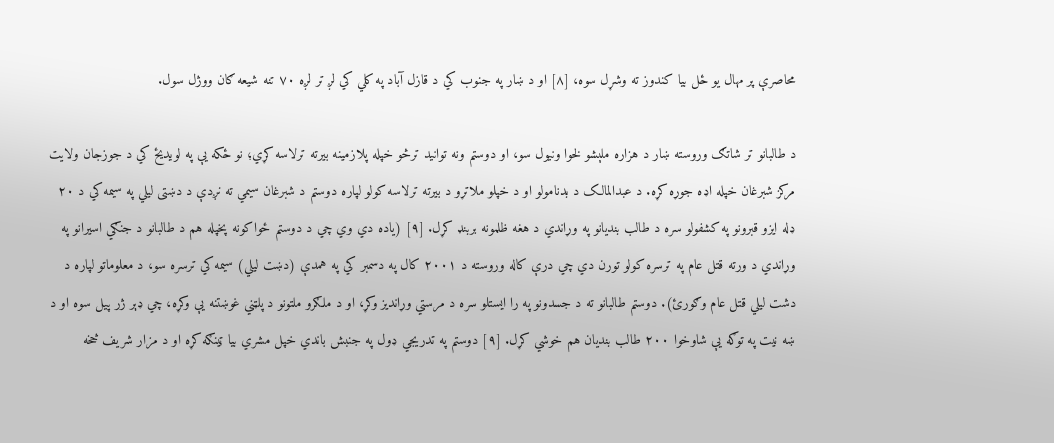محاصرې پر مهال یو ځل بیا کندوز ته وشړل سوه، [۸] او د ښار په جنوب کي د قازل آباد په کلي کي لږ تر لږه ۷۰ تنه شیعه ګان ووژل سول.

د طالبانو تر شاتګ وروسته ښار د هزاره ملېشو لخوا ونیول سو، او دوستم ونه توانید ترڅو خپله پلازمینه بیرته ترلاسه کړي؛ نو ځکه یې په لویدیځ کي د جوزجان ولایت مرکز شبرغان خپله اډه جوړه کړه. د عبدالمالک د بدنامولو او د خپلو ملاتړو د بیرته ترلاسه کولو لپاره دوستم د شبرغان سیمي ته نږدې د دښتی لیلي په سیمه کي د ۲۰ ډله ایزو قبرونو په کشفولو سره د طالب بندیانو په وړاندي د هغه ظلمونه بربنډ کړل. [۹] (یاده دي وي چي د دوستم ځواکونه پخپله هم د طالبانو د جنګي اسیرانو په وړاندي د ورته قتل عام په ترسره کولو تورن دي چي درې کاله وروسته د ۲۰۰۱ کال په دسمبر کي په همدې (دښت لیلي) سیمه کي ترسره سو، د معلوماتو لپاره د دشت لیلي قتل عام وګورئ). دوستم طالبانو ته د جسدونو په را ایستلو سره د مرستي وړاندیز وکړ، او د ملګرو ملتونو د پلټني غوښتنه یې وکړه، چي ډېر ژر پیل سوه او د ښه نیت په توګه یې شاوخوا ۲۰۰ طالب بندیان هم خوشي کړل. [۹] دوستم په تدریجي ډول په جنبش باندي خپل مشري بیا ټینګه کړه او د مزار شریف څخه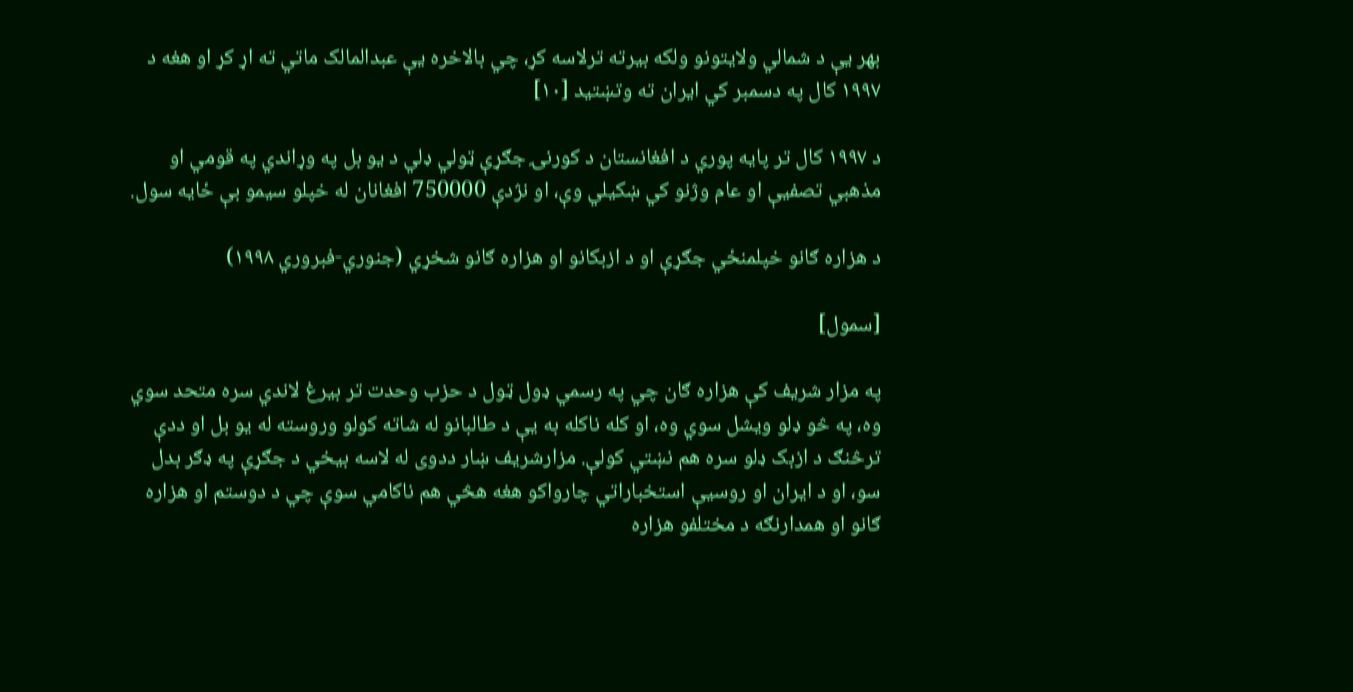بهر یې د شمالي ولایتونو ولکه بیرته ترلاسه کړ، چي بالاخره یې عبدالمالک ماتي ته اړ کړ او هغه د ۱۹۹۷ کال په دسمبر کي ایران ته وتښتید [۱۰]

د ۱۹۹۷ کال تر پایه پوري د افغانستان د کورنۍ جګړې ټولي ډلي د یو بل په وړاندي په قومي او مذهبي تصفیې او عام وژنو کي ښکیلي وې، او نژدې 750000 افغانان له خپلو سیمو بې ځایه سول.

د هزاره ګانو خپلمنځي جګړې او د ازبکانو او هزاره ګانو شخړي (جنوري-فبروري ۱۹۹۸)

[سمول]

په مزار شریف کې هزاره ګان چي په رسمي ډول ټول د حزب وحدت تر بیرغ لاندي سره متحد سوي وه، په څو ډلو ویشل سوي وه، او کله ناکله به یې د طالبانو له شاته کولو وروسته له یو بل او ددې ترڅنګ د ازبک ډلو سره هم نښتي کولې. مزارشریف ښار ددوی له لاسه بیخي د جګړې په ډګر بدل سو، او د ایران او روسیې استخباراتي چارواکو هغه هڅي هم ناکامي سوې چي د دوستم او هزاره ګانو او همدارنګه د مختلفو هزاره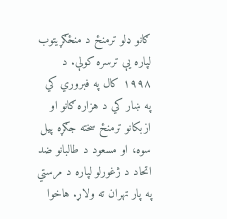ګانو ډلو ترمنځ د منځګړیتوب لپاره یې ترسره کولې. د ۱۹۹۸ کال په فبروري کي په ښار کي د هزاره ګانو او ازبکانو ترمنځ سخته جګړه پیل سوه، او مسعود د طالبانو ضد اتحاد د ژغورلو لپاره د مرستي په پار تهران ته ولاړ. هاخوا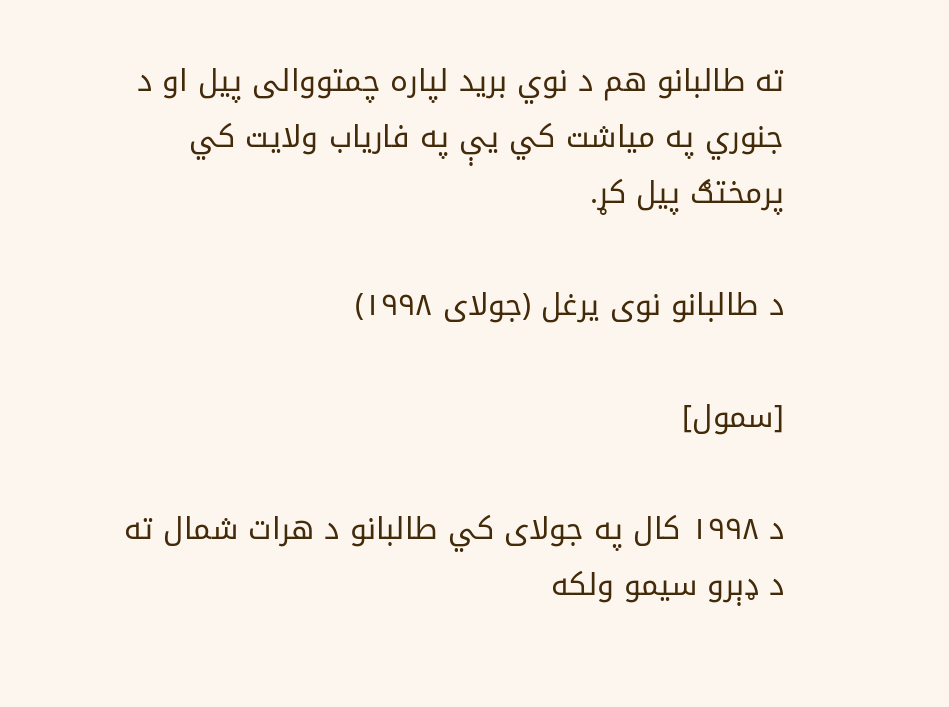ته طالبانو هم د نوي برید لپاره چمتووالی پیل او د جنوري په میاشت کي یې په فاریاب ولایت کي پرمختګ پیل کړ.

د طالبانو نوی یرغل (جولای ۱۹۹۸)

[سمول]

د ۱۹۹۸ کال په جولای کي طالبانو د هرات شمال ته د ډېرو سیمو ولکه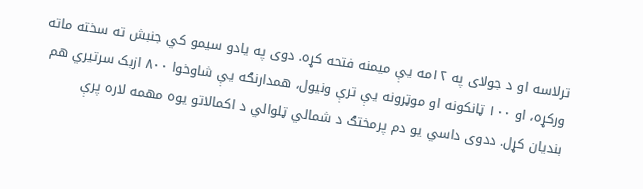ترلاسه او د جولای په ۱۲مه یې میمنه فتحه کړه. دوی په یادو سیمو کي جنبش ته سخته ماته ورکړه، او ۱۰۰ ټانکونه او موټرونه یې ترې ونیول، همدارنګه یې شاوخوا ۸۰۰ ازبک سرتیري هم بندیان کړل. ددوی داسي یو دم پرمختګ د شمالي ټلوالي د اکمالاتو یوه مهمه لاره پرې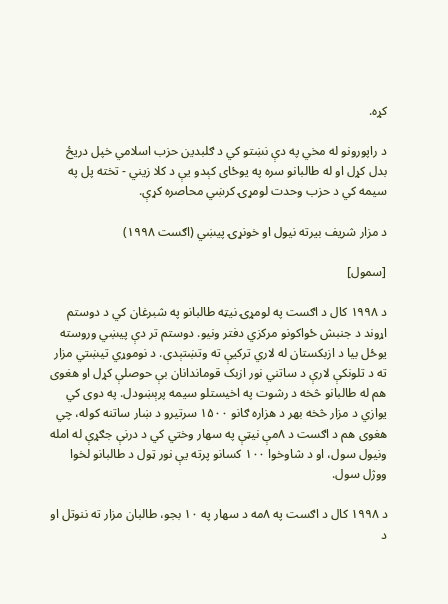کړه.

د راپورونو له مخي په دې نښتو کي د ګلبدین حزب اسلامي خپل دریځ بدل کړل او له طالبانو سره په یوځای کېدو یې د کلا زیني - تخته پل په سیمه کي د حزب وحدت لومړۍ کرښي محاصره کړې.

د مزار شریف بیرته نیول او خونړۍ پیښي (اګست ۱۹۹۸)

[سمول]

د ۱۹۹۸ کال د اګست په لومړۍ نیټه طالبانو په شبرغان کي د دوستم اړوند د جنبش ځواکونو مرکزي دفتر ونیو. دوستم تر دې پیښي وروسته یوځل بیا د ازبکستان له لاري ترکیې ته وتښتېدی. د نوموړي تیښتي مزار ته د تلونکې لارې د ساتني نور ازبک قوماندانان بې حوصلې کړل او هغوی هم له طالبانو څخه د رشوت په اخیستلو سیمه پرېښودل. په دوی کي یوازي د مزار څخه بهر د هزاره ګانو ۱۵۰۰ سرتیرو د ښار ساتنه کوله، چي هغوی هم د اګست د ۸مې نیټې په سهار وختي کي د درنې جګړې له امله ونیول سول، او د شاوخوا ۱۰۰ کسانو پرته یې نور ټول د طالبانو لخوا ووژل سول.

د ۱۹۹۸ کال د اګست په ۸مه د سهار په ۱۰ بجو، طالبان مزار ته ننوتل او د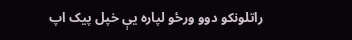راتلونکو دوو ورځو لپاره یې خپل پیک اپ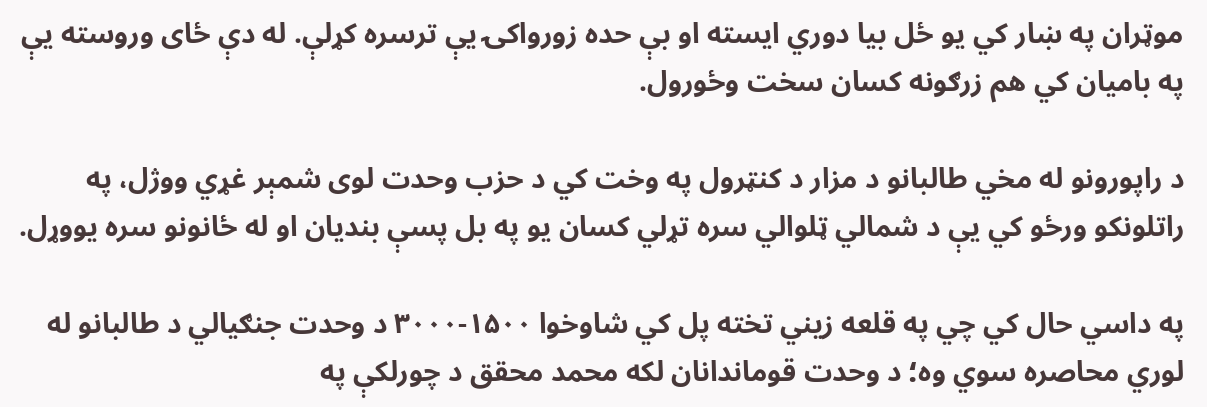موټران په ښار کي یو ځل بیا دوري ایسته او بې حده زورواکۍ یې ترسره کړلې. له دې ځای وروسته یې په بامیان کي هم زرګونه کسان سخت وځورول.

د راپورونو له مخي طالبانو د مزار د کنټرول په وخت کي د حزب وحدت لوی شمېر غړي ووژل، په راتلونکو ورځو کي یې د شمالي ټلوالي سره تړلي کسان یو په بل پسې بندیان او له ځانونو سره یووړل.

په داسي حال کي چي په قلعه زیني تخته پل کي شاوخوا ۱۵۰۰-۳۰۰۰ د وحدت جنګیالي د طالبانو له لوري محاصره سوي وه؛ د وحدت قوماندانان لکه محمد محقق د چورلکې په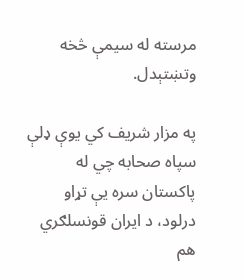مرسته له سیمې څخه وتښتېدل.

په مزار شریف کي یوې ډلې سپاه صحابه چي له پاکستان سره یې تړاو درلود، د ایران قونسلګري هم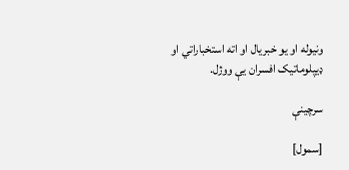ونیوله او یو خبریال او اته استخباراتي او ډیپلوماتیک افسران یې ووژل.

سرچینې

[سمول]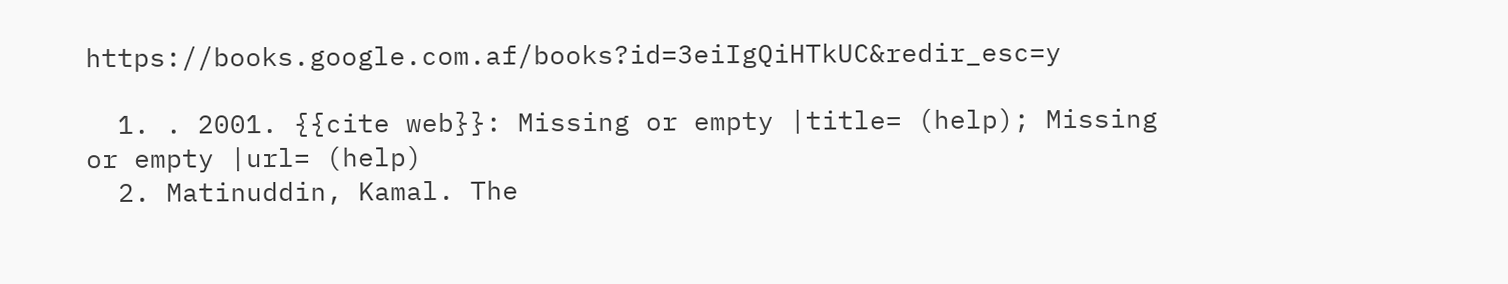https://books.google.com.af/books?id=3eiIgQiHTkUC&redir_esc=y

  1. . 2001. {{cite web}}: Missing or empty |title= (help); Missing or empty |url= (help)
  2. Matinuddin, Kamal. The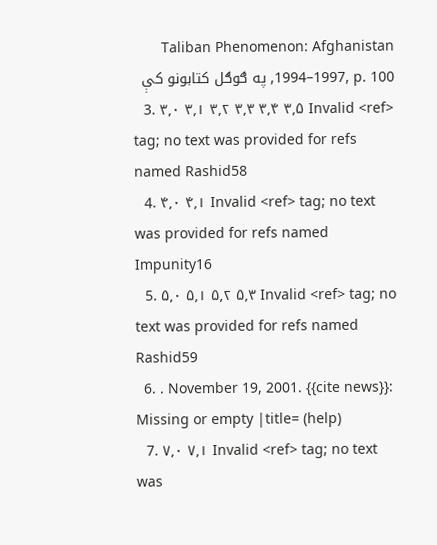Taliban Phenomenon: Afghanistan 1994–1997, p. 100, په ګوګل کتابونو کې
  3. ۳٫۰ ۳٫۱ ۳٫۲ ۳٫۳ ۳٫۴ ۳٫۵ Invalid <ref> tag; no text was provided for refs named Rashid58
  4. ۴٫۰ ۴٫۱ Invalid <ref> tag; no text was provided for refs named Impunity16
  5. ۵٫۰ ۵٫۱ ۵٫۲ ۵٫۳ Invalid <ref> tag; no text was provided for refs named Rashid59
  6. . November 19, 2001. {{cite news}}: Missing or empty |title= (help)
  7. ۷٫۰ ۷٫۱ Invalid <ref> tag; no text was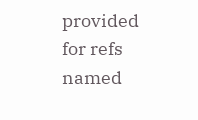provided for refs named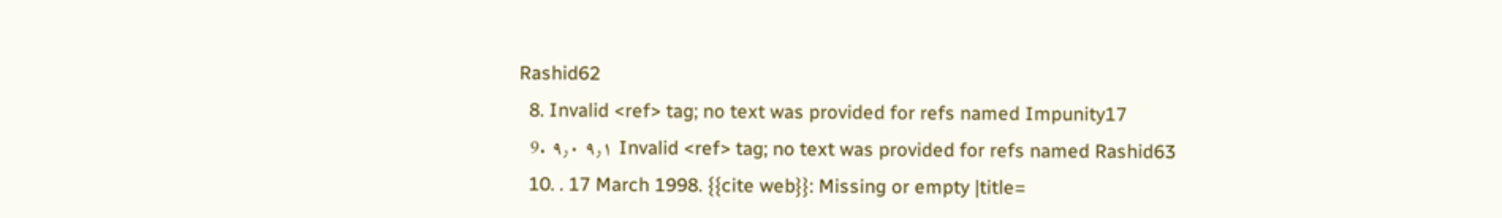Rashid62
  8. Invalid <ref> tag; no text was provided for refs named Impunity17
  9. ۹٫۰ ۹٫۱ Invalid <ref> tag; no text was provided for refs named Rashid63
  10. . 17 March 1998. {{cite web}}: Missing or empty |title=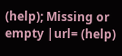(help); Missing or empty |url= (help)